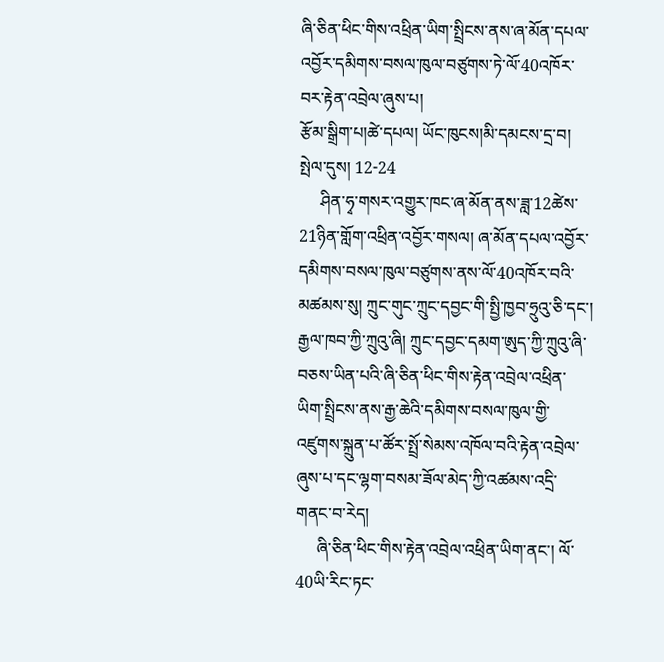ཞི་ཅིན་ཕིང་གིས་འཕྲིན་ཡིག་སྤྲིངས་ནས་ཞ་མོན་དཔལ་འབྱོར་དམིགས་བསལ་ཁུལ་བཙུགས་ཏེ་ལོ་40འཁོར་བར་རྟེན་འབྲེལ་ཞུས་པ།
རྩོམ་སྒྲིག་པ།ཚེ་དཔལ། ཡོང་ཁུངས།མི་དམངས་དྲ་བ། སྤེལ་དུས། 12-24
     ཤིན་ཧྭ་གསར་འགྱུར་ཁང་ཞ་མོན་ནས་ཟླ་12ཚེས་21ཉིན་གློག་འཕྲིན་འབྱོར་གསལ། ཞ་མོན་དཔལ་འབྱོར་དམིགས་བསལ་ཁུལ་བཙུགས་ནས་ལོ་40འཁོར་བའི་མཚམས་སུ། ཀྲུང་གུང་ཀྲུང་དབྱང་གི་སྤྱི་ཁྱབ་ཧྲུའུ་ཅི་དང་། རྒྱལ་ཁབ་ཀྱི་ཀྲུའུ་ཞི། ཀྲུང་དབྱང་དམག་ཨུད་ཀྱི་ཀྲུའུ་ཞི་བཅས་ཡིན་པའི་ཞི་ཅིན་ཕིང་གིས་རྟེན་འབྲེལ་འཕྲིན་ཡིག་སྤྲིངས་ནས་རྒྱ་ཆེའི་དམིགས་བསལ་ཁུལ་གྱི་འཛུགས་སྐྲུན་པ་ཚོར་སྤྲོ་སེམས་འཁོལ་བའི་རྟེན་འབྲེལ་ཞུས་པ་དང་ལྷག་བསམ་ཟོལ་མེད་ཀྱི་འཚམས་འདྲི་གནང་བ་རེད།
     ཞི་ཅིན་ཕིང་གིས་རྟེན་འབྲེལ་འཕྲིན་ཡིག་ནང་། ལོ་40ཡི་རིང་ཏང་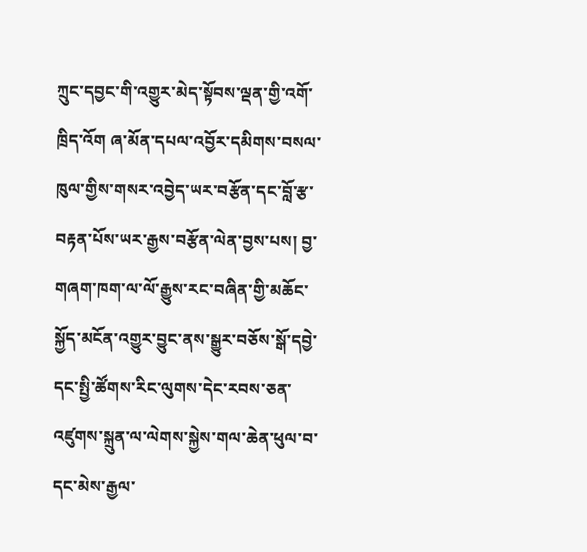ཀྲུང་དབྱང་གི་འགྱུར་མེད་སྟོབས་ལྡན་གྱི་འགོ་ཁྲིད་འོག ཞ་མོན་དཔལ་འབྱོར་དམིགས་བསལ་ཁུལ་གྱིས་གསར་འབྱེད་ཡར་བརྩོན་དང་བློ་རྩ་བརྟན་པོས་ཡར་རྒྱས་བརྩོན་ལེན་བྱས་པས། བྱ་གཞག་ཁག་ལ་ལོ་རྒྱུས་རང་བཞིན་གྱི་མཆོང་སྐྱོད་མངོན་འགྱུར་བྱུང་ནས་སྒྱུར་བཅོས་སྒོ་དབྱེ་དང་སྤྱི་ཚོགས་རིང་ལུགས་དེང་རབས་ཅན་འཛུགས་སྐྲུན་ལ་ལེགས་སྐྱེས་གལ་ཆེན་ཕུལ་བ་དང་མེས་རྒྱལ་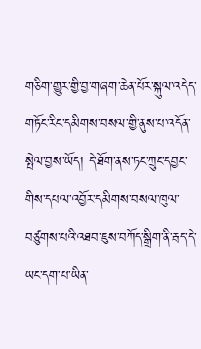གཅིག་གྱུར་གྱི་བྱ་གཞག་ཆེན་པོར་སྐུལ་འདེད་གཏོང་རིང་དམིགས་བསལ་གྱི་ནུས་པ་འདོན་སྤེལ་བྱས་ཡོད། དེ་ཐོག་ནས་ཏང་ཀྲུང་དབྱང་གིས་དཔལ་འབྱོར་དམིགས་བསལ་ཁུལ་བཙུགས་པའི་འཐབ་ཇུས་བཀོད་སྒྲིག་ནི་རྦད་དེ་ཡང་དག་པ་ཡིན་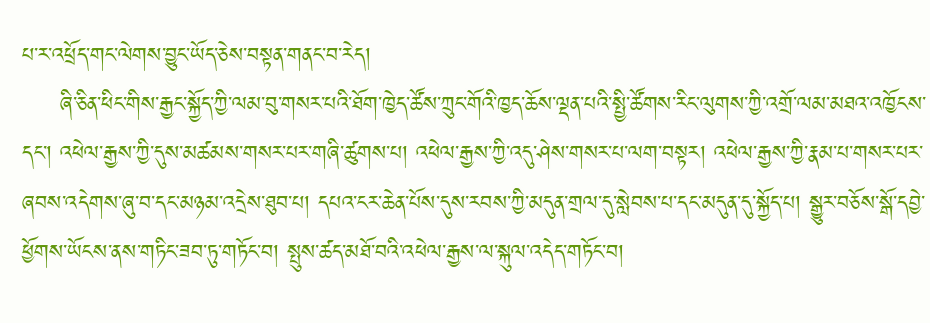པ་ར་འཕྲོད་གང་ལེགས་བྱུང་ཡོད་ཅེས་བསྟན་གནང་བ་རེད།
     ཞི་ཅིན་ཕིང་གིས་རྒྱང་སྐྱོད་ཀྱི་ལམ་བུ་གསར་པའི་ཐོག་ཁྱེད་ཚོས་ཀྲུང་གོའི་ཁྱད་ཆོས་ལྡན་པའི་སྤྱི་ཚོགས་རིང་ལུགས་ཀྱི་འགྲོ་ལམ་མཐའ་འཁྱོངས་དང་། འཕེལ་རྒྱས་ཀྱི་དུས་མཚམས་གསར་པར་གཞི་ཚུགས་པ། འཕེལ་རྒྱས་ཀྱི་འདུ་ཤེས་གསར་པ་ལག་བསྟར། འཕེལ་རྒྱས་ཀྱི་རྣམ་པ་གསར་པར་ཞབས་འདེགས་ཞུ་བ་དང་མཉམ་འདྲེས་ཐུབ་པ། དཔའ་ངར་ཆེན་པོས་དུས་རབས་ཀྱི་མདུན་གྲལ་དུ་སླེབས་པ་དང་མདུན་དུ་སྐྱོད་པ། སྒྱུར་བཅོས་སྒོ་དབྱེ་ཕྱོགས་ཡོངས་ནས་གཏིང་ཟབ་ཏུ་གཏོང་བ། སྤུས་ཚད་མཐོ་བའི་འཕེལ་རྒྱས་ལ་སྐུལ་འདེད་གཏོང་བ།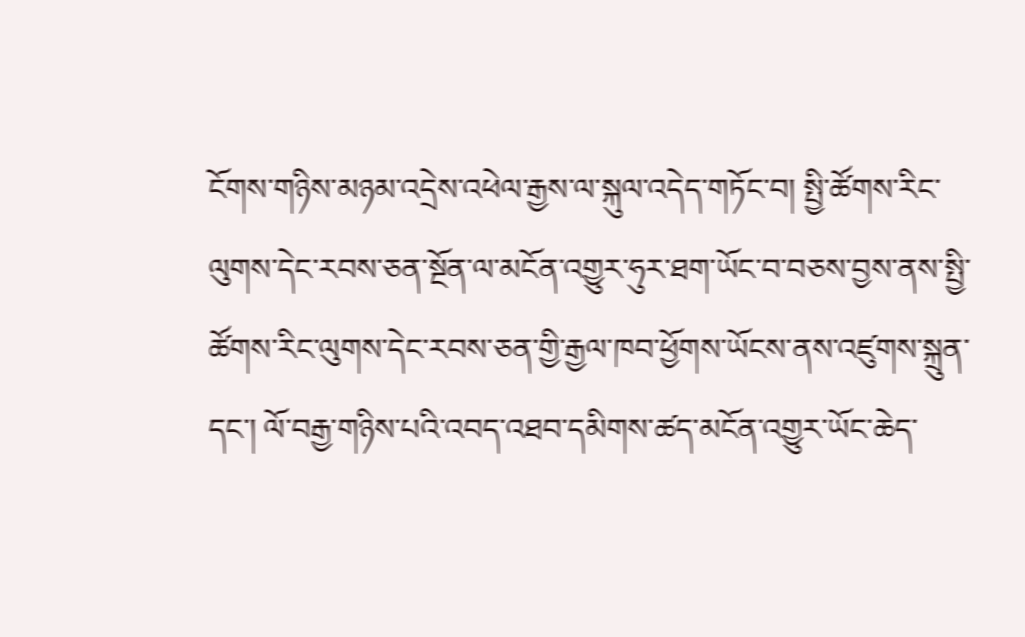ངོགས་གཉིས་མཉམ་འདྲེས་འཕེལ་རྒྱས་ལ་སྐུལ་འདེད་གཏོང་བ། སྤྱི་ཚོགས་རིང་ལུགས་དེང་རབས་ཅན་སྔོན་ལ་མངོན་འགྱུར་ཧུར་ཐག་ཡོང་བ་བཅས་བྱས་ནས་སྤྱི་ཚོགས་རིང་ལུགས་དེང་རབས་ཅན་གྱི་རྒྱལ་ཁབ་ཕྱོགས་ཡོངས་ནས་འཛུགས་སྐྲུན་དང་། ལོ་བརྒྱ་གཉིས་པའི་འབད་འཐབ་དམིགས་ཚད་མངོན་འགྱུར་ཡོང་ཆེད་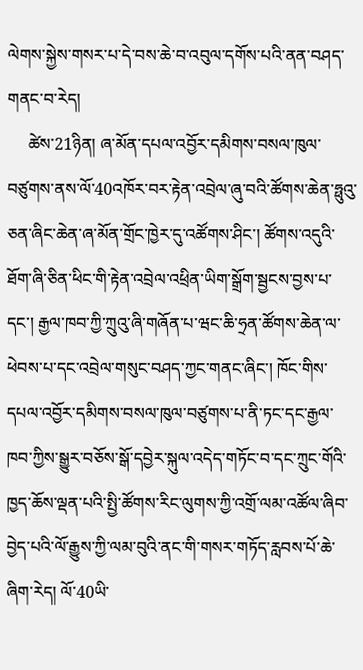ལེགས་སྐྱེས་གསར་པ་དེ་བས་ཆེ་བ་འབུལ་དགོས་པའི་ནན་བཤད་གནང་བ་རེད།
     ཚེས་21ཉིན། ཞ་མོན་དཔལ་འབྱོར་དམིགས་བསལ་ཁུལ་བཙུགས་ནས་ལོ་40འཁོར་བར་རྟེན་འབྲེལ་ཞུ་བའི་ཚོགས་ཆེན་ཧྥུའུ་ཅན་ཞིང་ཆེན་ཞ་མོན་གྲོང་ཁྱེར་དུ་འཚོགས་ཤིང་། ཚོགས་འདུའི་ཐོག་ཞི་ཅིན་ཕིང་གི་རྟེན་འབྲེལ་འཕྲིན་ཡིག་སྒྲོག་སྦྱངས་བྱས་པ་དང་། རྒྱལ་ཁབ་ཀྱི་ཀྲུའུ་ཞི་གཞོན་པ་ཝང་ཆི་ཧྲན་ཚོགས་ཆེན་ལ་ཕེབས་པ་དང་འབྲེལ་གསུང་བཤད་ཀྱང་གནང་ཞིང་། ཁོང་གིས་དཔལ་འབྱོར་དམིགས་བསལ་ཁུལ་བཙུགས་པ་ནི་ཏང་དང་རྒྱལ་ཁབ་ཀྱིས་སྒྱུར་བཅོས་སྒོ་དབྱེར་སྐུལ་འདེད་གཏོང་བ་དང་ཀྲུང་གོའི་ཁྱད་ཆོས་ལྡན་པའི་སྤྱི་ཚོགས་རིང་ལུགས་ཀྱི་འགྲོ་ལམ་འཚོལ་ཞིབ་བྱེད་པའི་ལོ་རྒྱུས་ཀྱི་ལམ་བུའི་ནང་གི་གསར་གཏོད་རླབས་པོ་ཆེ་ཞིག་རེད། ལོ་40ཡི་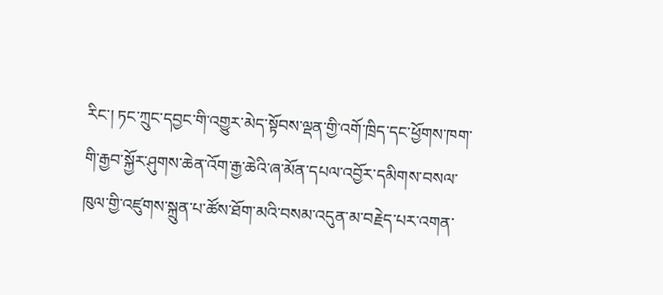རིང་། ཏང་ཀྲུང་དབྱང་གི་འགྱུར་མེད་སྟོབས་ལྡན་གྱི་འགོ་ཁྲིད་དང་ཕྱོགས་ཁག་གི་རྒྱབ་སྐྱོར་ཤུགས་ཆེན་འོག་རྒྱ་ཆེའི་ཞ་མོན་དཔལ་འབྱོར་དམིགས་བསལ་ཁུལ་གྱི་འཛུགས་སྐྲུན་པ་ཚོས་ཐོག་མའི་བསམ་འདུན་མ་བརྗེད་པར་འགན་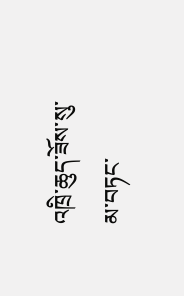འཁྲི་ཆུད་ཟོས་སུ་མ་བཏང་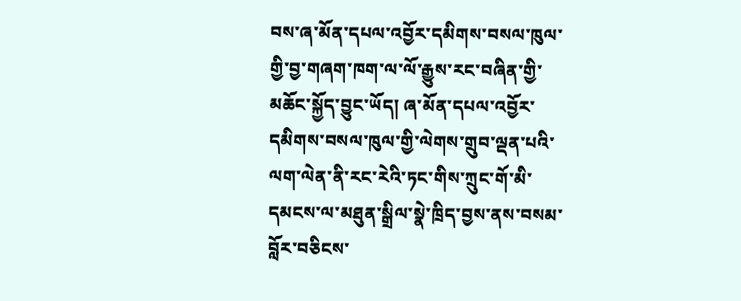བས་ཞ་མོན་དཔལ་འབྱོར་དམིགས་བསལ་ཁུལ་གྱི་བྱ་གཞག་ཁག་ལ་ལོ་རྒྱུས་རང་བཞིན་གྱི་མཆོང་སྐྱོད་བྱུང་ཡོད། ཞ་མོན་དཔལ་འབྱོར་དམིགས་བསལ་ཁུལ་གྱི་ལེགས་གྲུབ་ལྡན་པའི་ལག་ལེན་ནི་རང་རེའི་ཏང་གིས་ཀྲུང་གོ་མི་དམངས་ལ་མཐུན་སྒྲིལ་སྣེ་ཁྲིད་བྱས་ནས་བསམ་བློར་བཅིངས་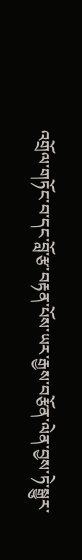འགྲོལ་གཏོང་བ་དང་བློ་རྩ་བརྟན་པོས་ཡར་རྒྱས་བརྩོན་ལེན་བྱས་ཏེ་སྒྱུར་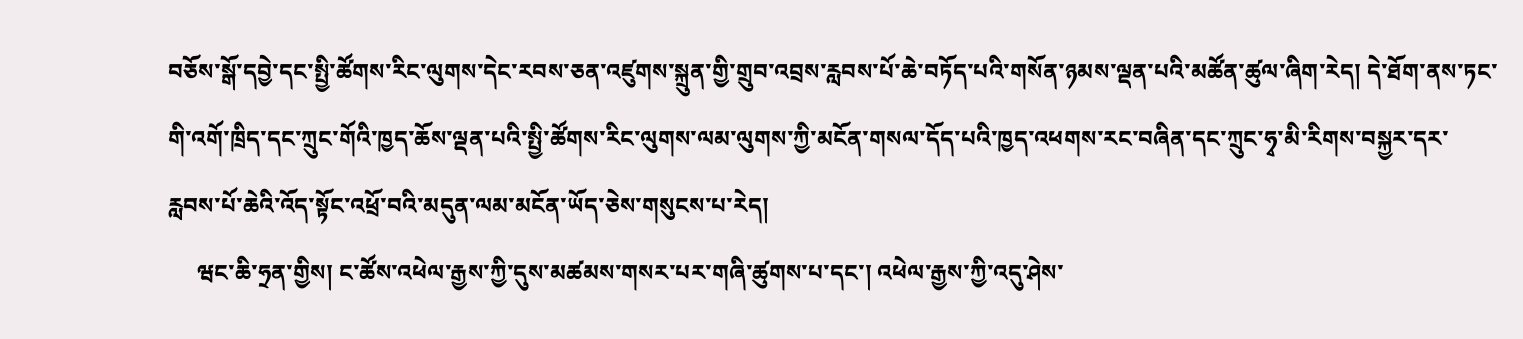བཅོས་སྒོ་དབྱེ་དང་སྤྱི་ཚོགས་རིང་ལུགས་དེང་རབས་ཅན་འཛུགས་སྐྲུན་གྱི་གྲུབ་འབྲས་རླབས་པོ་ཆེ་བཏོད་པའི་གསོན་ཉམས་ལྡན་པའི་མཚོན་ཚུལ་ཞིག་རེད། དེ་ཐོག་ནས་ཏང་གི་འགོ་ཁྲིད་དང་ཀྲུང་གོའི་ཁྱད་ཆོས་ལྡན་པའི་སྤྱི་ཚོགས་རིང་ལུགས་ལམ་ལུགས་ཀྱི་མངོན་གསལ་དོད་པའི་ཁྱད་འཕགས་རང་བཞིན་དང་ཀྲུང་ཧྭ་མི་རིགས་བསྐྱར་དར་རླབས་པོ་ཆེའི་འོད་སྟོང་འཕྲོ་བའི་མདུན་ལམ་མངོན་ཡོད་ཅེས་གསུངས་པ་རེད།
     ཝང་ཆི་ཧྲན་གྱིས། ང་ཚོས་འཕེལ་རྒྱས་ཀྱི་དུས་མཚམས་གསར་པར་གཞི་ཚུགས་པ་དང་། འཕེལ་རྒྱས་ཀྱི་འདུ་ཤེས་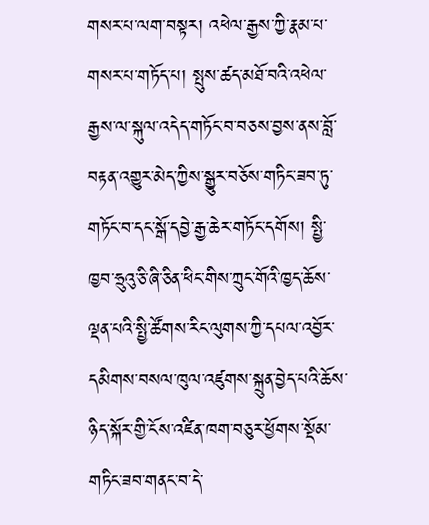གསར་པ་ལག་བསྟར། འཕེལ་རྒྱས་ཀྱི་རྣམ་པ་གསར་པ་གཏོད་པ། སྤུས་ཚད་མཐོ་བའི་འཕེལ་རྒྱས་ལ་སྐུལ་འདེད་གཏོང་བ་བཅས་བྱས་ནས་བློ་བརྟན་འགྱུར་མེད་ཀྱིས་སྒྱུར་བཅོས་གཏིང་ཟབ་ཏུ་གཏོང་བ་དང་སྒོ་དབྱེ་རྒྱ་ཆེར་གཏོང་དགོས། སྤྱི་ཁྱབ་ཧྲུའུ་ཅི་ཞི་ཅིན་ཕིང་གིས་ཀྲུང་གོའི་ཁྱད་ཆོས་ལྡན་པའི་སྤྱི་ཚོགས་རིང་ལུགས་ཀྱི་དཔལ་འབྱོར་དམིགས་བསལ་ཁུལ་འཛུགས་སྐྲུན་བྱེད་པའི་ཆོས་ཉིད་སྐོར་གྱི་ངོས་འཛིན་ཁག་བཅུར་ཕྱོགས་སྡོམ་གཏིང་ཟབ་གནང་བ་དེ་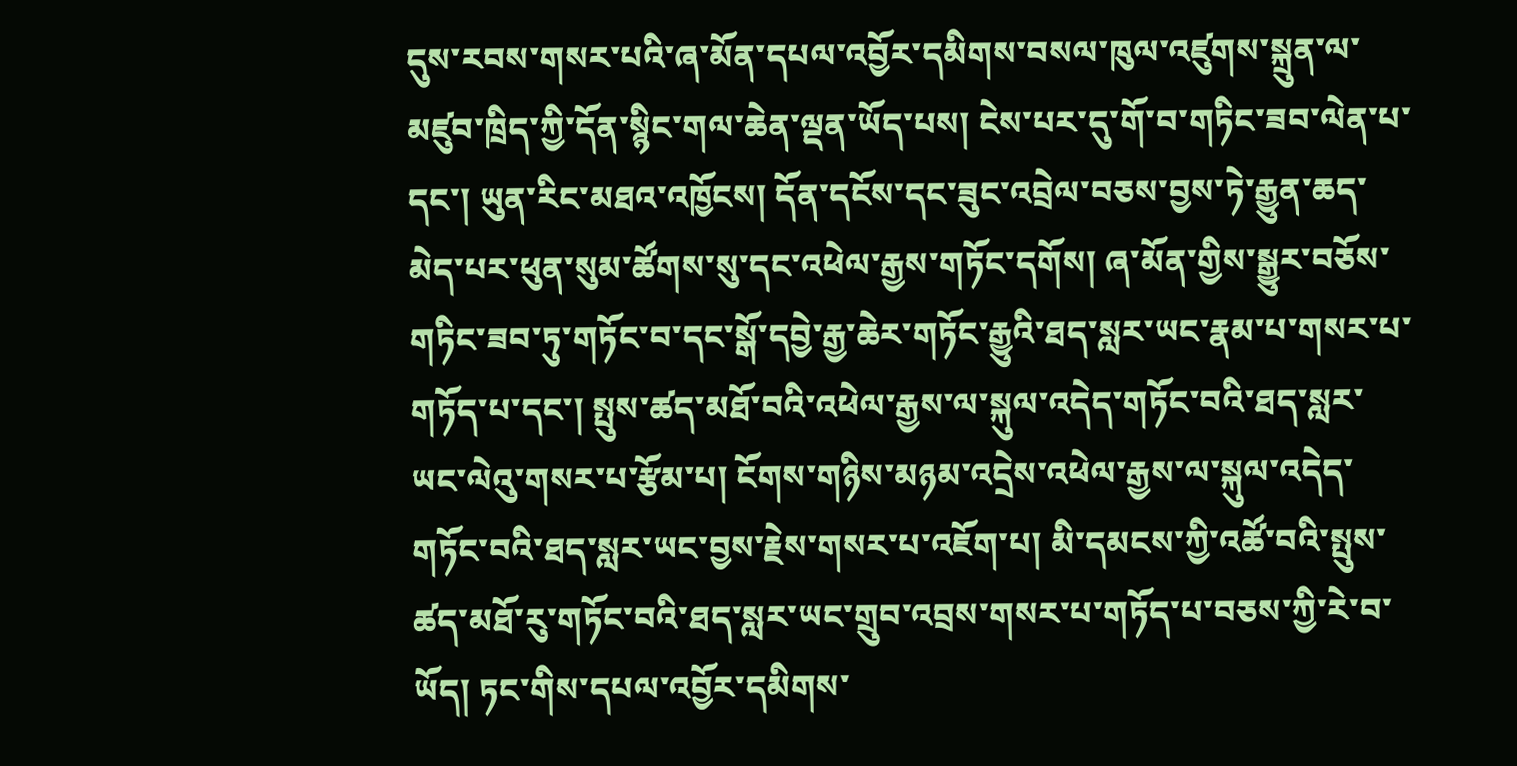དུས་རབས་གསར་པའི་ཞ་མོན་དཔལ་འབྱོར་དམིགས་བསལ་ཁུལ་འཛུགས་སྐྲུན་ལ་མཛུབ་ཁྲིད་ཀྱི་དོན་སྙིང་གལ་ཆེན་ལྡན་ཡོད་པས། ངེས་པར་དུ་གོ་བ་གཏིང་ཟབ་ལེན་པ་དང་། ཡུན་རིང་མཐའ་འཁྱོངས། དོན་དངོས་དང་ཟུང་འབྲེལ་བཅས་བྱས་ཏེ་རྒྱུན་ཆད་མེད་པར་ཕུན་སུམ་ཚོགས་སུ་དང་འཕེལ་རྒྱས་གཏོང་དགོས། ཞ་མོན་གྱིས་སྒྱུར་བཅོས་གཏིང་ཟབ་ཏུ་གཏོང་བ་དང་སྒོ་དབྱེ་རྒྱ་ཆེར་གཏོང་རྒྱུའི་ཐད་སླར་ཡང་རྣམ་པ་གསར་པ་གཏོད་པ་དང་། སྤུས་ཚད་མཐོ་བའི་འཕེལ་རྒྱས་ལ་སྐུལ་འདེད་གཏོང་བའི་ཐད་སླར་ཡང་ལེའུ་གསར་པ་རྩོམ་པ། ངོགས་གཉིས་མཉམ་འདྲེས་འཕེལ་རྒྱས་ལ་སྐུལ་འདེད་གཏོང་བའི་ཐད་སླར་ཡང་བྱས་རྗེས་གསར་པ་འཇོག་པ། མི་དམངས་ཀྱི་འཚོ་བའི་སྤུས་ཚད་མཐོ་རུ་གཏོང་བའི་ཐད་སླར་ཡང་གྲུབ་འབྲས་གསར་པ་གཏོད་པ་བཅས་ཀྱི་རེ་བ་ཡོད། ཏང་གིས་དཔལ་འབྱོར་དམིགས་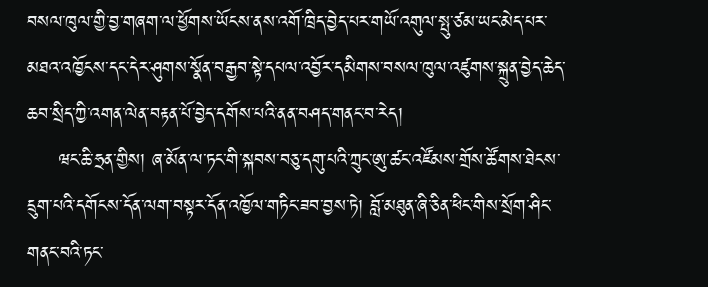བསལ་ཁུལ་གྱི་བྱ་གཞག་ལ་ཕྱོགས་ཡོངས་ནས་འགོ་ཁྲིད་བྱེད་པར་གཡོ་འགུལ་སྤུ་ཙམ་ཡང་མེད་པར་མཐའ་འཁྱོངས་དང་དེར་ཤུགས་སྣོན་བརྒྱབ་སྟེ་དཔལ་འབྱོར་དམིགས་བསལ་ཁུལ་འཛུགས་སྐྲུན་བྱེད་ཆེད་ཆབ་སྲིད་ཀྱི་འགན་ལེན་བརྟན་པོ་བྱེད་དགོས་པའི་ནན་བཤད་གནང་བ་རེད།
     ཝང་ཆི་ཧྲན་གྱིས། ཞ་མོན་ལ་ཏང་གི་སྐབས་བཅུ་དགུ་པའི་ཀྲུང་ཨུ་ཚང་འཛོམས་གྲོས་ཚོགས་ཐེངས་དྲུག་པའི་དགོངས་དོན་ལག་བསྟར་དོན་འཁྱོལ་གཏིང་ཟབ་བྱས་ཏེ། བློ་མཐུན་ཞི་ཅིན་ཕིང་གིས་སྲོག་ཤིང་གནང་བའི་ཏང་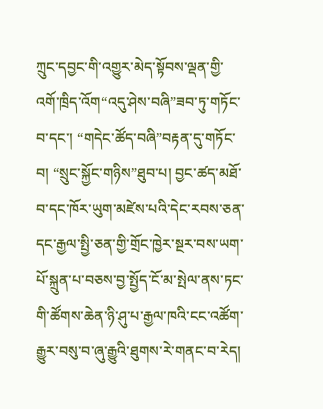ཀྲུང་དབྱང་གི་འགྱུར་མེད་སྟོབས་ལྡན་གྱི་འགོ་ཁྲིད་འོག“འདུ་ཤེས་བཞི”ཟབ་ཏུ་གཏོང་བ་དང་། “གདེང་ཚོད་བཞི”བརྟན་དུ་གཏོང་བ། “སྲུང་སྐྱོང་གཉིས”ཐུབ་པ། བྱང་ཚད་མཐོ་བ་དང་ཁོར་ཡུག་མཛེས་པའི་དེང་རབས་ཅན་དང་རྒྱལ་སྤྱི་ཅན་གྱི་གྲོང་ཁྱེར་སྔར་བས་ཡག་པོ་སྐྲུན་པ་བཅས་བྱ་སྤྱོད་ངོ་མ་སྤེལ་ནས་ཏང་གི་ཚོགས་ཆེན་ཉི་ཤུ་པ་རྒྱལ་ཁའི་ངང་འཚོག་རྒྱུར་བསུ་བ་ཞུ་རྒྱུའི་ཐུགས་རེ་གནང་བ་རེད།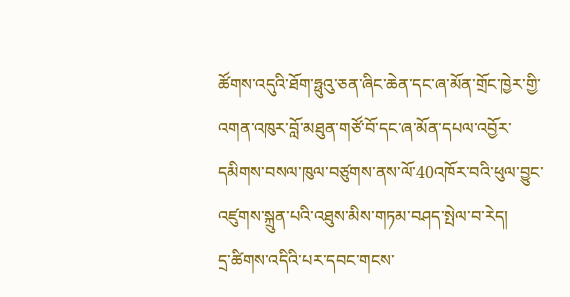ཚོགས་འདུའི་ཐོག་ཧྥུའུ་ཅན་ཞིང་ཆེན་དང་ཞ་མོན་གྲོང་ཁྱེར་གྱི་འགན་འཁུར་བློ་མཐུན་གཙོ་བོ་དང་ཞ་མོན་དཔལ་འབྱོར་དམིགས་བསལ་ཁུལ་བཙུགས་ནས་ལོ་40འཁོར་བའི་ཕུལ་བྱུང་འཛུགས་སྐྲུན་པའི་འཐུས་མིས་གཏམ་བཤད་སྤེལ་བ་རེད།
དྲ་ཚིགས་འདིའི་པར་དབང་གངས་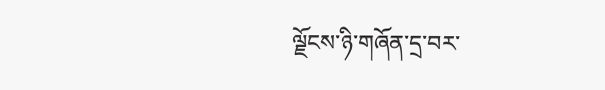ལྗོངས་ཉི་གཞོན་དྲ་བར་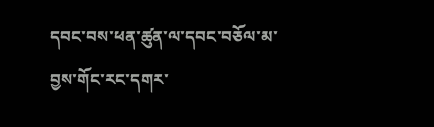དབང་བས་ཕན་ཚུན་ལ་དབང་བཅོལ་མ་བྱས་གོང་རང་དགར་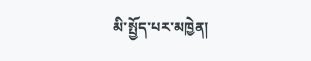མི་སྤྱོད་པར་མཁྱེན།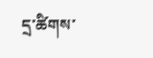དྲ་ཚིགས་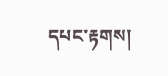དཔང་རྟགས།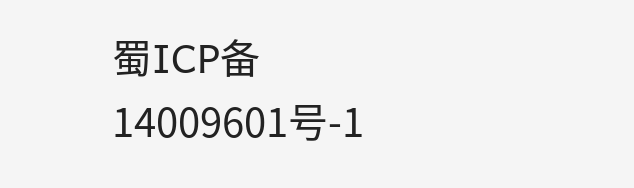蜀ICP备14009601号-1